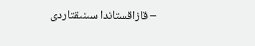– قازاقستاندا سىنىقتاردى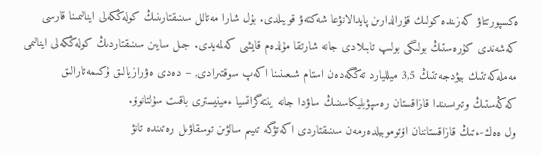ەكسپورتتاۋ كەزىندە كولىك قۇرالدارىن پايدالانۋعا شەكتەۋ قويىلدى. بۇل شارا مەتالل سىنىقتارىنىڭ كولەڭكەلى اينالىمىنا قارسى كەشەندى كۇرەستىڭ بولىگى بولىپ تابىلادى جانە شارتقا مۇلدەم قايشى كەلمەيدى. جىل سايىن سىنىقتاردىڭ كولەڭكەلى اينالىمى مەملەكەتتىك بيۋدجەتتىڭ 3,5 ميلليارد تەڭگەدەن استام شىعىنىنا اكەپ سوقتىرادى, – دەدى ەۋرازيالىق ۇكىمەتارالىق كەڭەستىڭ وتىرىسىندا قازاقستان رەسپۋبليكاسىنىڭ ساۋدا جانە ينتەگراتسيا ءمينيسترى باقىت سۇلتانوۆ.
ول ەەك-ءتىڭ قازاقستاننان اۆتوموبيلدەرمەن سىنىقتاردى اكەتۋگە تىيىم سالۋىن توسقاۋىل رەتىندە تانۋ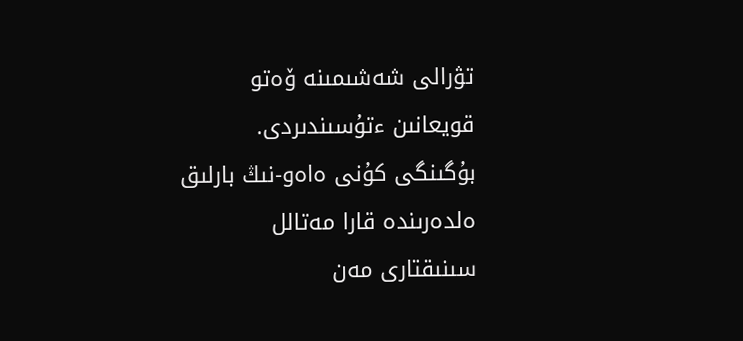تۋرالى شەشىمىنە ۆەتو قويعانىن ءتۇسىندىردى. بۇگىنگى كۇنى ەاەو-نىڭ بارلىق ەلدەرىندە قارا مەتالل سىنىقتارى مەن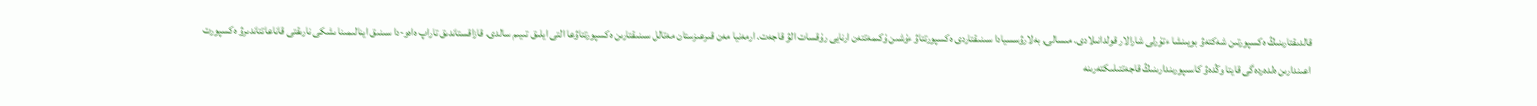قالدىقتارىنىڭ ەكسپورتىن شەكتەۋ بويىنشا ءتۇرلى شارالار قولدانىلادى. مىسالى, بەلارۋسسيادا سىنىقتاردى ەكسپورتتاۋ ءۇشىن ۇكىمەتتەن ارنايى رۇقسات الۋ قاجەت. ارمەنيا مەن قىرعىزستان مەتالل سىنىقتارىن ەكسپورتتاۋعا التى ايلىق تىيىم سالدى. قازاقستاندىق تاراپ ەاەو-دا سىنىق اينالىمىنا ىشكى نارىقتى قاناعاتتاندىرۋ ەكسپورت اعىندارىن ەلدەردەگى قايتا وڭدەۋ كاسىپورىندارىنىڭ قاجەتتىلىكتەرىنە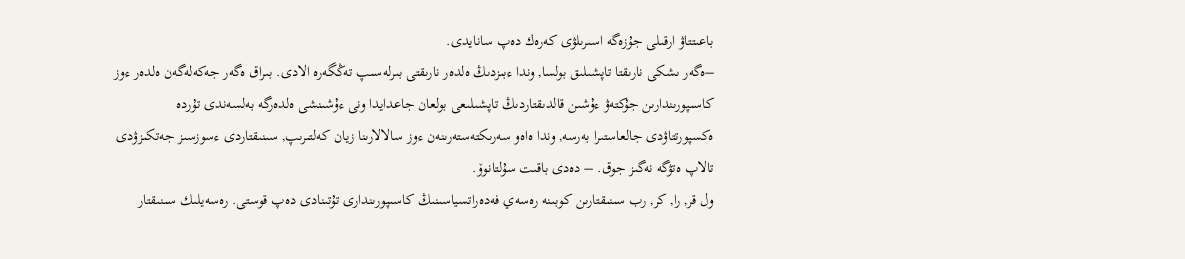باعىتتاۋ ارقىلى جۇزەگە اسىرىلۋى كەرەك دەپ سانايدى.
–ەگەر ىشكى نارىقتا تاپشىلىق بولسا, وندا ءبىزدىڭ ەلدەر نارىقتى بىرلەسىپ تەڭگەرە الادى. بىراق ەگەر جەكەلەگەن ەلدەر ءوز كاسىپورىندارىن جۇكتەۋ ءۇشىن قالدىقتاردىڭ تاپشىلىعى بولعان جاعدايدا ونى ءۇشىنشى ەلدەرگە بەلسەندى تۇردە ەكسپورتتاۋدى جالعاستىرا بەرسە, وندا ەاەو سەرىكتەستەرىنەن ءوز سالالارىنا زيان كەلتىرىپ, سىنىقتاردى ءسوزسىز جەتكىزۋدى تالاپ ەتۋگە نەگىز جوق. – دەدى باقىت سۇلتانوۆ.
ول قر, را, كر, رب سىنىقتارىن كوبىنە رەسەي فەدەراتسياسىنىڭ كاسىپورىندارى تۇتىنادى دەپ قوستى. رەسەيلىك سىنىقتار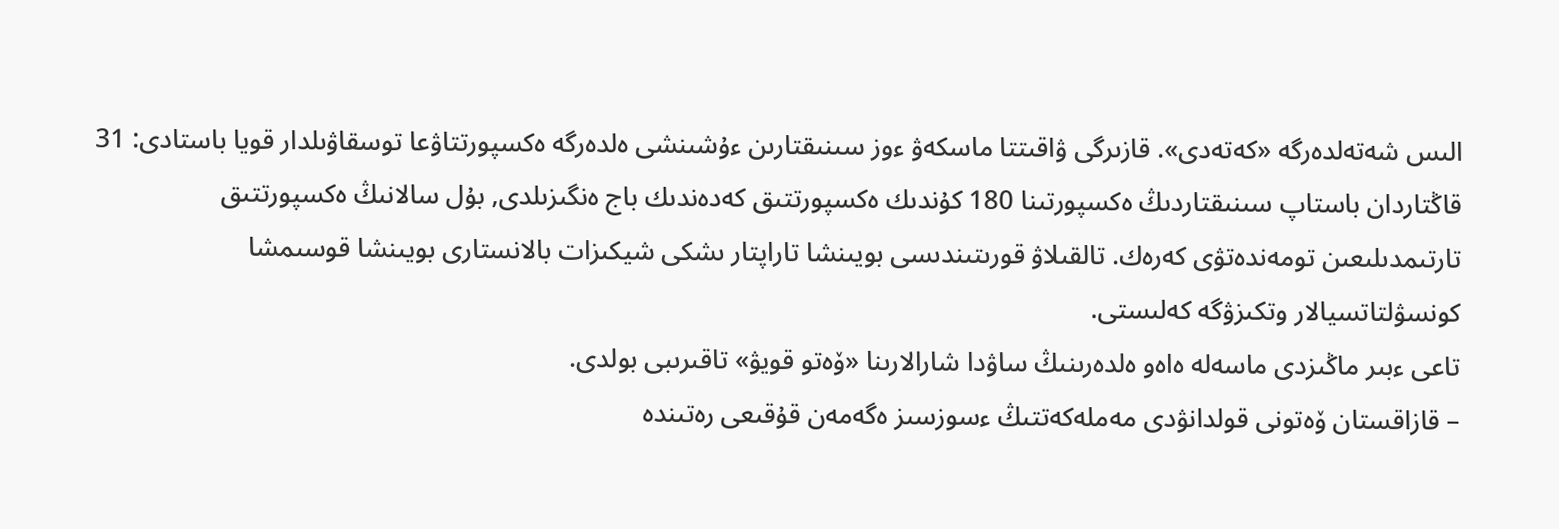الىس شەتەلدەرگە «كەتەدى». قازىرگى ۋاقىتتا ماسكەۋ ءوز سىنىقتارىن ءۇشىنشى ەلدەرگە ەكسپورتتاۋعا توسقاۋىلدار قويا باستادى: 31 قاڭتاردان باستاپ سىنىقتاردىڭ ەكسپورتىنا 180 كۇندىك ەكسپورتتىق كەدەندىك باج ەنگىزىلدى, بۇل سالانىڭ ەكسپورتتىق تارتىمدىلىعىن تومەندەتۋى كەرەك. تالقىلاۋ قورىتىندىسى بويىنشا تاراپتار ىشكى شيكىزات بالانستارى بويىنشا قوسىمشا كونسۋلتاتسيالار وتكىزۋگە كەلىستى.
تاعى ءبىر ماڭىزدى ماسەلە ەاەو ەلدەرىنىڭ ساۋدا شارالارىنا «ۆەتو قويۋ» تاقىرىبى بولدى.
– قازاقستان ۆەتونى قولدانۋدى مەملەكەتتىڭ ءسوزسىز ەگەمەن قۇقىعى رەتىندە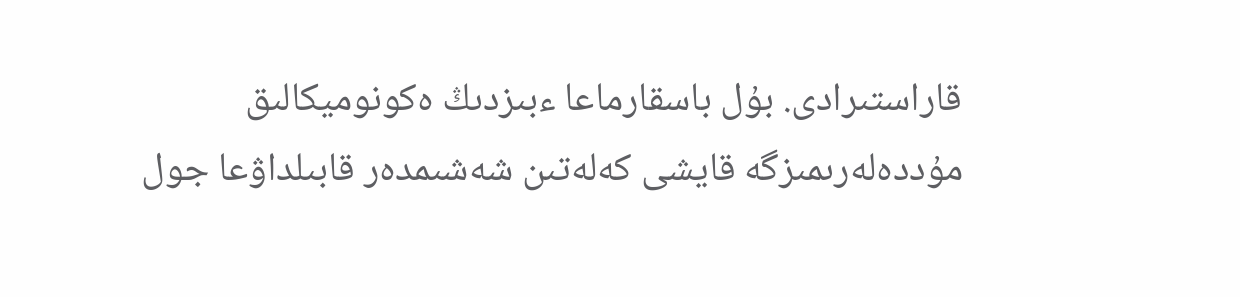قاراستىرادى. بۇل باسقارماعا ءبىزدىڭ ەكونوميكالىق مۇددەلەرىمىزگە قايشى كەلەتىن شەشىمدەر قابىلداۋعا جول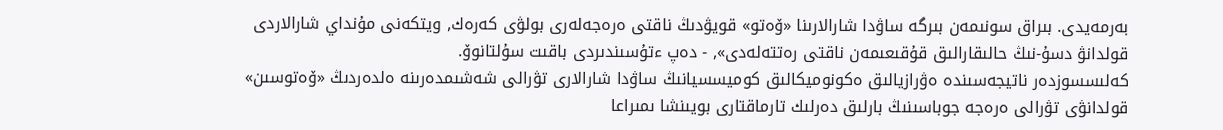بەرمەيدى. بىراق سونىمەن بىرگە ساۋدا شارالارىنا «ۆەتو» قويۋدىڭ ناقتى ەرەجەلەرى بولۋى كەرەك, ويتكەنى مۇنداي شارالاردى قولدانۋ دسۇ-نىڭ حالىقارالىق قۇقىعىمەن ناقتى رەتتەلەدى», - دەپ ءتۇسىندىردى باقىت سۇلتانوۆ.
كەلىسسوزدەر ناتيجەسىندە ەۋرازيالىق ەكونوميكالىق كوميسسيانىڭ ساۋدا شارالارى تۋرالى شەشىمدەرىنە ەلدەردىڭ «ۆەتوسىن» قولدانۋى تۋرالى ەرەجە جوباسىنىڭ بارلىق دەرلىك تارماقتارى بويىنشا ىمىراعا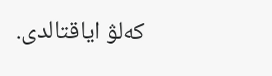كەلۋ اياقتالدى.